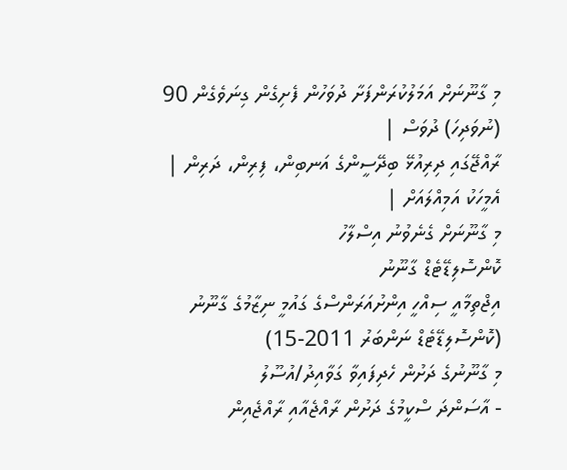މި ގާނޫނަށް އަމަލުކުރަންފަށާ ދުވަހުން ފެށިގެން ގިނަވެގެން 90 (ނުވަދިހަ) ދުވަސް |
ރާއްޖޭގައި ދިރިއުޅޭ ބިދޭސީންގެ އަނބިން، ފިރިން، ދަރިން |
އެމީހަކު އަމިއްލައަށް |
މި ގާނޫނަށް ގެނެވުނު އިސްލާހު
ކޮންސޮލިޑޭޓެޑް ގާނޫނު
އިޖްތިމާއީ ސިއްހީ އިންށުއަރަންސްގެ ގައުމީ ނިޒާމުގެ ގާނޫނު (ކޮންސޮލިޑޭޓެޑް ނަންބަރު 2011-15)
މި ގާނޫނުގެ ދަށުން ހެދިފައިވާ ގަވާއިދު/އުސޫލު
- އާސަންދަ ސްކީމުގެ ދަށުން ރާއްޖެއާއި ރާއްޖެއިން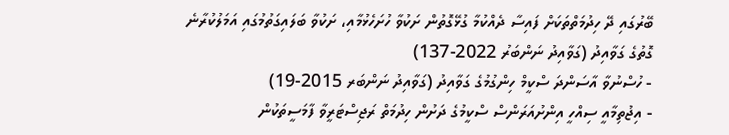ބޭރުގައި ދޭ ހިދުމަތްތަކަށް ފައިސާ ދެއްކުމާ ގުޅޭގޮތުން ށަކުވާ ހުށަހެޅުމާއި، ށަކުވާ ބަލައިގަތުމުގައި އަމަލުކުރާނެ ގޮތުގެ ގަވާއިދު (ގަވާއިދު ނަންބަރު 2022-137)
- ހުސްނުވާ އާސަންދަ ސްކީމް ހިންގުމުގެ ގަވާއިދު (ގަވާއިދު ނަންބަރ 2015-19)
- އިޖުތިމާއީ ސިއްހީ އިންށުއަރަންސް ސްކީމުގެ ދަށުން ހިދުމަތް ރަޖިސްޓަރީވާ ފާމަސީތަކުން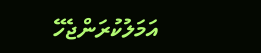އަމަލުކުރަންޖެހޭ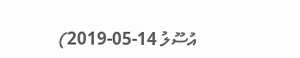އުސޫލު 14-05-2019)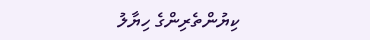ކިޔުންތެރިންގެ ހިޔާލު